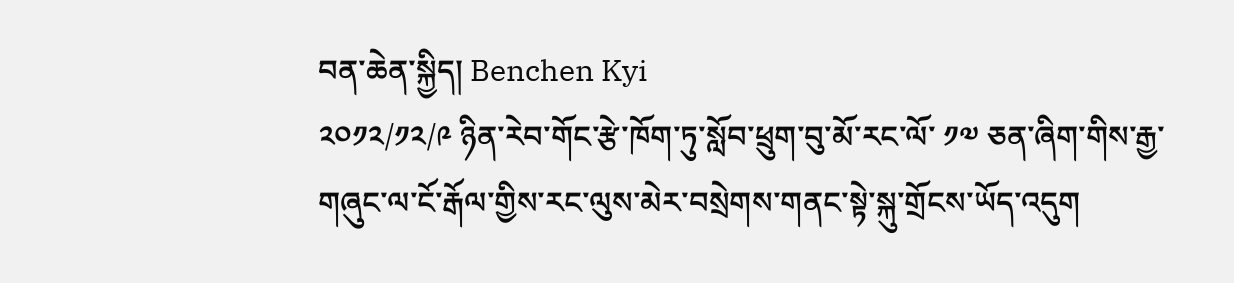བན་ཆེན་སྐྱིད། Benchen Kyi
༢༠༡༢/༡༢/༩ ཉིན་རེབ་གོང་རྩེ་ཁོག་ཏུ་སློབ་ཕྲུག་བུ་མོ་རང་ལོ་ ༡༧ ཅན་ཞིག་གིས་རྒྱ་གཞུང་ལ་ངོ་རྒོལ་གྱིས་རང་ལུས་མེར་བསྲེགས་གནང་སྟེ་སྐུ་གྲོངས་ཡོད་འདུག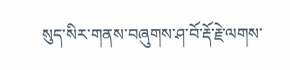སུད་སིར་གནས་བཞུགས་ཤ་བོ་རྡོ་རྗེ་ལགས་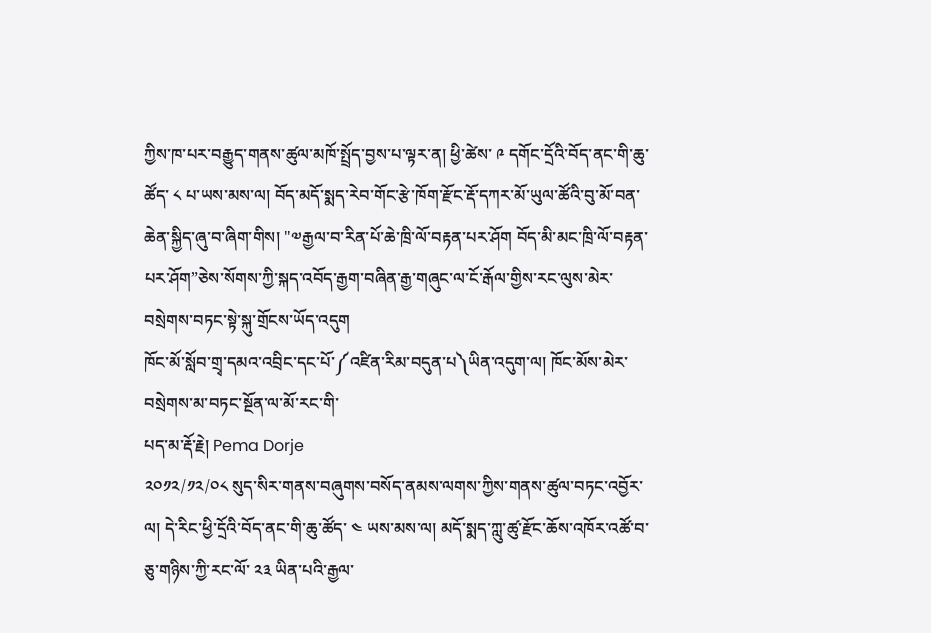ཀྱིས་ཁ་པར་བརྒྱུད་གནས་ཚུལ་མཁོ་སྤྲོད་བྱས་པ་ལྟར་ན། ཕྱི་ཚེས་ ༩ དགོང་དྲོའི་བོད་ནང་གི་ཆུ་ཚོད་ ༨ པ་ཡས་མས་ལ། བོད་མདོ་སྨད་རེབ་གོང་རྩེ་ཁོག་རྫོང་རྡོ་དཀར་མོ་ཡུལ་ཚོའི་བུ་མོ་བན་ཆེན་སྐྱིད་ཞུ་བ་ཞིག་གིས། "༧རྒྱལ་བ་རིན་པོ་ཆེ་ཁྲི་ལོ་བརྟན་པར་ཤོག བོད་མི་མང་ཁྲི་ལོ་བརྟན་པར་ཤོག”ཅེས་སོགས་ཀྱི་སྐད་འབོད་རྒྱག་བཞིན་རྒྱ་གཞུང་ལ་ངོ་རྒོལ་གྱིས་རང་ལུས་མེར་བསྲེགས་བཏང་སྟེ་སྐུ་གྲོངས་ཡོད་འདུག
ཁོང་མོ་སློབ་གྲྭ་དམའ་འབྲིང་དང་པོ་༼འཛིན་རིམ་བདུན་པ༽ཡིན་འདུག་ལ། ཁོང་མོས་མེར་བསྲེགས་མ་བཏང་སྔོན་ལ་མོ་རང་གི་
པད་མ་རྡོ་རྗེ། Pema Dorje
༢༠༡༢/༡༢/༠༨ སུད་སིར་གནས་བཞུགས་བསོད་ནམས་ལགས་ཀྱིས་གནས་ཚུལ་བཏང་འབྱོར་ལ། དེ་རིང་ཕྱི་དྲོའི་བོད་ནང་གི་ཆུ་ཚོད་ ༤ ཡས་མས་ལ། མདོ་སྨད་ཀླུ་ཚུ་རྫོང་ཆོས་འཁོར་འཚོ་བ་ཅུ་གཉིས་ཀྱི་རང་ལོ་ ༢༣ ཡིན་པའི་རྒྱལ་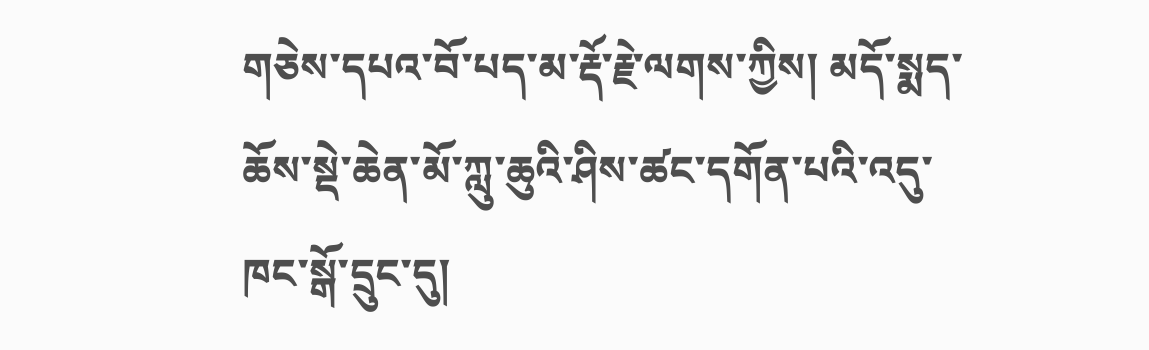གཅེས་དཔའ་བོ་པད་མ་རྡོ་རྗེ་ལགས་ཀྱིས། མདོ་སྨད་ཆོས་སྡེ་ཆེན་མོ་ཀླུ་ཆུའི་ཤིས་ཚང་དགོན་པའི་འདུ་ཁང་སྒོ་དྲུང་དུ།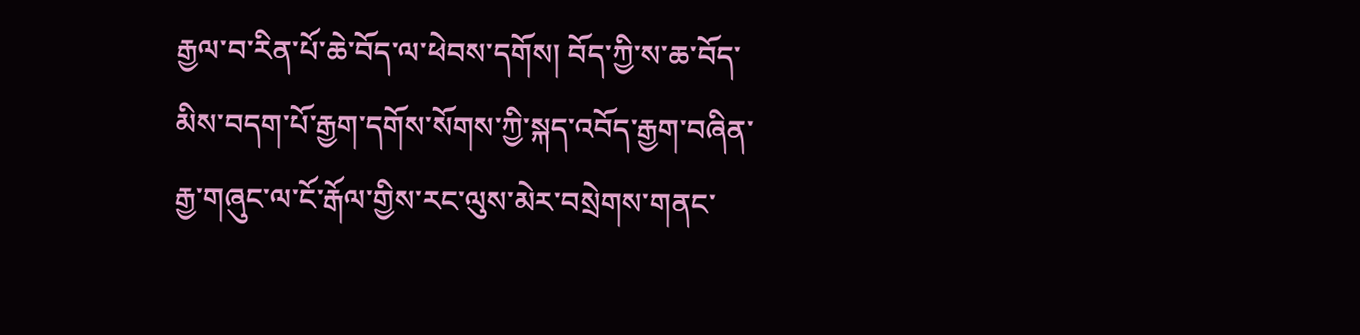རྒྱལ་བ་རིན་པོ་ཆེ་བོད་ལ་ཕེབས་དགོས། བོད་ཀྱི་ས་ཆ་བོད་མིས་བདག་པོ་རྒྱག་དགོས་སོགས་ཀྱི་སྐད་འབོད་རྒྱག་བཞིན་རྒྱ་གཞུང་ལ་ངོ་རྒོལ་གྱིས་རང་ལུས་མེར་བསྲེགས་གནང་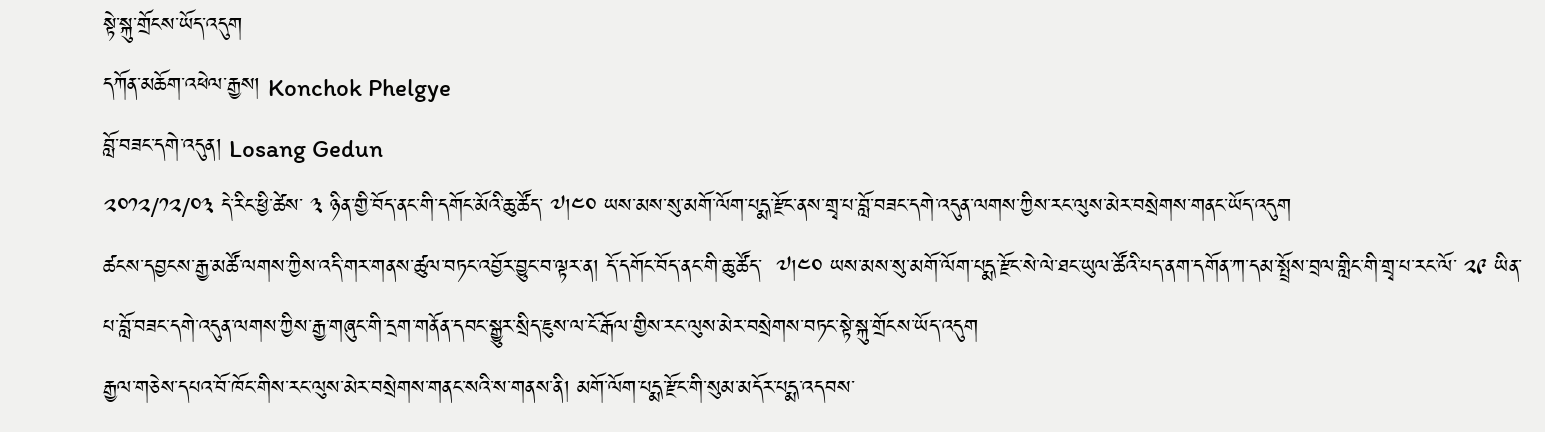སྟེ་སྐུ་གྲོངས་ཡོད་འདུག
དཀོན་མཆོག་འཕེལ་རྒྱས། Konchok Phelgye
བློ་བཟང་དགེ་འདུན། Losang Gedun
༢༠༡༢/༡༢/༠༣ དེ་རིང་ཕྱི་ཚེས་ ༣ ཉིན་གྱི་བོད་ནང་གི་དགོང་མོའི་ཆུ་ཚོད་ ༧།༤༠ ཡས་མས་སུ་མགོ་ལོག་པདྨ་རྫོང་ནས་གྲྭ་པ་བློ་བཟང་དགེ་འདུན་ལགས་ཀྱིས་རང་ལུས་མེར་བསྲེགས་གནང་ཡོད་འདུག
ཚངས་དབྱངས་རྒྱ་མཚོ་ལགས་ཀྱིས་འདི་གར་གནས་ཚུལ་བཏང་འབྱོར་བྱུང་བ་ལྟར་ན། དོ་དགོང་བོད་ནང་གི་ཆུ་ཚོད་  ༧།༤༠ ཡས་མས་སུ་མགོ་ལོག་པདྨ་རྫོང་སེ་ལེ་ཐང་ཡུལ་ཚོའི་པད་ནག་དགོན་ཀ་དམ་སྤྲོས་བྲལ་གླིང་གི་གྲྭ་པ་རང་ལོ་ ༢༩ ཡིན་པ་བློ་བཟང་དགེ་འདུན་ལགས་ཀྱིས་རྒྱ་གཞུང་གི་དྲག་གནོན་དབང་སྒྱུར་སྲིད་ཇུས་ལ་ངོ་རྒོལ་གྱིས་རང་ལུས་མེར་བསྲེགས་བཏང་སྟེ་སྐུ་གྲོངས་ཡོད་འདུག
རྒྱལ་གཅེས་དཔའ་བོ་ཁོང་གིས་རང་ལུས་མེར་བསྲེགས་གནང་སའི་ས་གནས་ནི། མགོ་ལོག་པདྨ་རྫོང་གི་སུམ་མདོར་པདྨ་འདབས་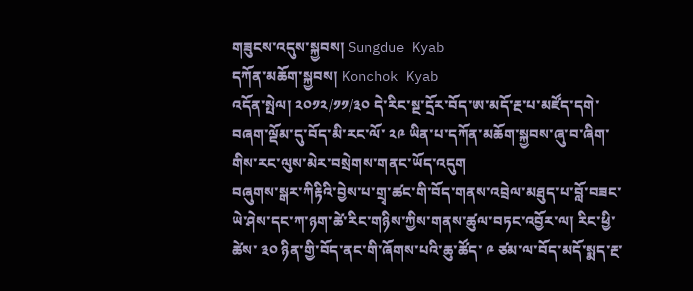གཟུངས་འདུས་སྐྱབས། Sungdue Kyab
དཀོན་མཆོག་སྐྱབས། Konchok Kyab
འདོན་སྤེལ། ༢༠༡༢/༡༡/༣༠ དེ་རིང་སྔ་དྲོར་བོད་ཨ་མདོ་རྔ་པ་མཛོད་དགེ་བཞག་ལྡོམ་དུ་བོད་མི་རང་ལོ་ ༢༩ ཡིན་པ་དཀོན་མཆོག་སྐྱབས་ཞུ་བ་ཞིག་གིས་རང་ལུས་མེར་བསྲེགས་གནང་ཡོད་འདུག
བཞུགས་སྒར་ཀིརྟིའི་བྱེས་པ་གྲྭ་ཚང་གི་བོད་གནས་འབྲེལ་མཐུད་པ་བློ་བཟང་ཡེ་ཤེས་དང་ཀ་ཉག་ཚེ་རིང་གཉིས་ཀྱིས་གནས་ཚུལ་བཏང་འབྱོར་ལ། རིང་ཕྱི་ཚེས་ ༣༠ ཉིན་གྱི་བོད་ནང་གི་ཞོགས་པའི་ཆུ་ཚོད་ ༩ ཙམ་ལ་བོད་མདོ་སྨད་རྔ་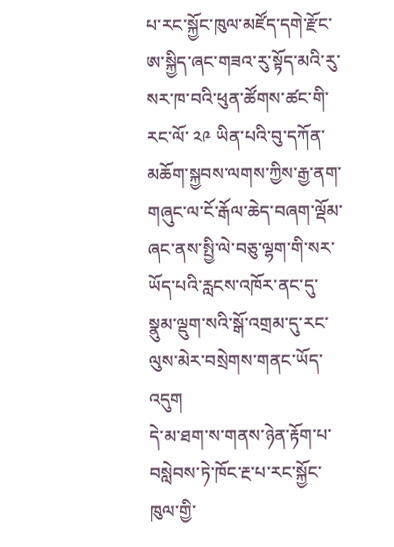པ་རང་སྐྱོང་ཁུལ་མཛོད་དགེ་རྫོང་ཨ་སྐྱིད་ཞང་གཟའ་རུ་སྟོད་མའི་རུ་སར་ཁ་བའི་ཕུན་ཚོགས་ཚང་གི་རང་ལོ་ ༢༩ ཡིན་པའི་བུ་དཀོན་མཆོག་སྐྱབས་ལགས་ཀྱིས་རྒྱ་ནག་གཞུང་ལ་ངོ་རྒོལ་ཆེད་བཞག་ལྡོམ་ཞང་ནས་སྤྱི་ལེ་བཅུ་ལྷག་གི་སར་ཡོད་པའི་རླངས་འཁོར་ནང་དུ་སྣུམ་ལྡུག་སའི་སྒོ་འགྲམ་དུ་རང་ལུས་མེར་བསྲེགས་གནང་ཡོད་འདུག
དེ་མ་ཐག་ས་གནས་ཉེན་རྟོག་པ་བསླེབས་ཏེ་ཁོང་རྔ་པ་རང་སྐྱོང་ཁུལ་གྱི་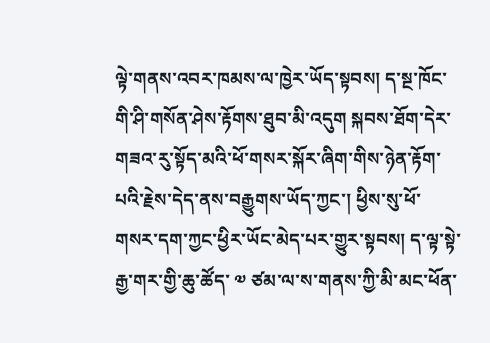ལྟེ་གནས་འབར་ཁམས་ལ་ཁྱེར་ཡོད་སྟབས། ད་སྔ་ཁོང་གི་ཤི་གསོན་ཤེས་རྟོགས་ཐུབ་མི་འདུག སྐབས་ཐོག་དེར་གཟའ་རུ་སྟོད་མའི་ཕོ་གསར་སྐོར་ཞིག་གིས་ཉེན་རྟོག་པའི་རྗེས་དེད་ནས་བརྒྱུགས་ཡོད་ཀྱང་། ཕྱིས་སུ་ཕོ་གསར་དག་ཀྱང་ཕྱིར་ཡོང་མེད་པར་གྱུར་སྟབས། ད་ལྟ་སྟེ་རྒྱ་གར་གྱི་ཆུ་ཚོད་ ༧ ཙམ་ལ་ས་གནས་ཀྱི་མི་མང་ཕོན་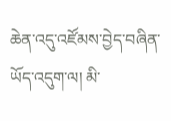ཆེན་འདུ་འཛོམས་བྱེད་བཞིན་ཡོད་འདུག་ལ། མི་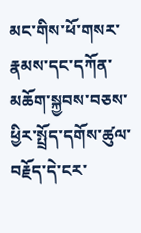མང་གིས་ཕོ་གསར་རྣམས་དང་དཀོན་མཆོག་སྐྱབས་བཅས་ཕྱིར་སྤྲོད་དགོས་ཚུལ་བརྗོད་དེ་ངར་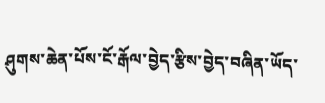ཤུགས་ཆེན་པོས་ངོ་རྒོལ་བྱེད་རྩིས་བྱེད་བཞིན་ཡོད་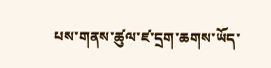པས་གནས་ཚུལ་ཛ་དྲག་ཆགས་ཡོད་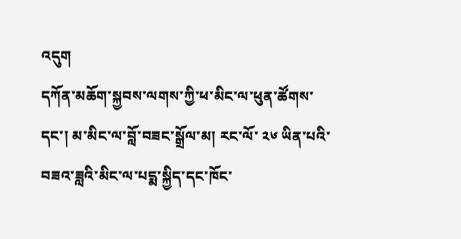འདུག
དཀོན་མཆོག་སྐྱབས་ལགས་ཀྱི་ཕ་མིང་ལ་ཕུན་ཚོགས་དང་། མ་མིང་ལ་བློ་བཟང་སྒྲོལ་མ། རང་ལོ་ ༢༦ ཡིན་པའི་བཟའ་ཟླའི་མིང་ལ་པདྨ་སྐྱིད་དང་ཁོང་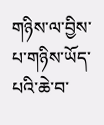གཉིས་ལ་བྱིས་པ་གཉིས་ཡོད་པའི་ཆེ་བ་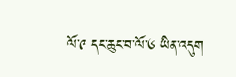ལོ་༩ དང་ཆུང་བ་ལོ་༦ ཡིན་འདུག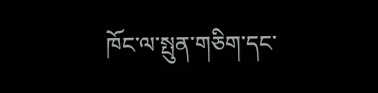ཁོང་ལ་སྤུན་གཅིག་དང་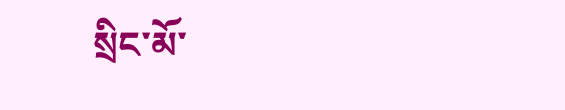སྲིང་མོ་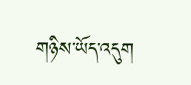གཉིས་ཡོད་འདུག